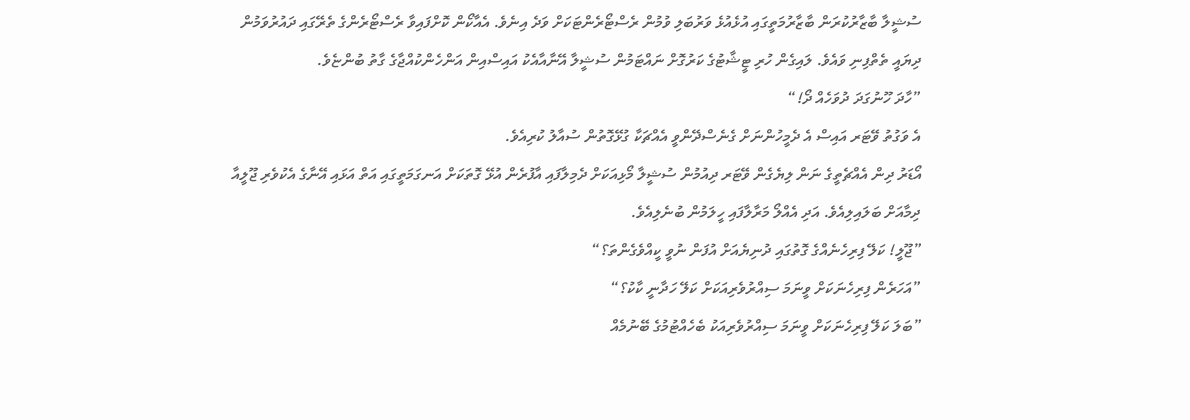ސުޝީލާ ބާޒާރުކުރަން ބާޒާރުމަތީގައި އުޅެއުޅެ ވަރުބަލި ވުމުން ރެސްޓޯރެންޓަކަށް ވަދެ އިނެވެ. އެއާކޯން ކޮށްފައިވާ ރެސްޓޯރެންގެ ތެރޭގައި ދައުރުވަމުން ދިޔައީ ތެތްފިނި ވައެވެ. ލައިގެން ހުރި ޓީޝާޓުގެ ކަރުގޮށް ނައްޓަމުން ސުޝީލާ އޭނާއާއެކު އައިސްއިން އަންހެންކުއްޖާގެ ގާތު ބުންޏެވެ.
”ހާދަ ހޫނުގަދަ ދުވަހެއް ދޯ!“
އެ ވަގުތު ވޭޓަރ އައިސް އެ ދެމީހުންނަށް ގެނެސްދޭންވީ އެއްޗަކާ ގުޅޭގޮތުން ސުއާލު ކުރިއެވެ.
އޯޑަރު ދިން އެއްޗެތީގެ ނަން ލިޔެގެން ވޭޓަރ ދިއުމުން ސުޝީލާ މޯޅިއަކަށް ދެމިލާފައި އާފުރެން އުޅޭ ގޮތަކަށް އަނގަމަތީގައި އަތް އަޅައި އޭނާގެ އެކުވެރި ޖޫލީއާ ދިމާއަށް ބަލައިލިއެވެ. އަދި އެއްލޯ މަރާލާފައި ހީލަމުން ބުނެލިއެވެ.
”ޖޫލީ! ކަލޭ ފިރިހެނެއްގެ ގޮތުގައި ދުނިޔެއަށް އުފަން ނުވީ ކީއްވެގެންތަ؟“
”އަހަރެން ފިރިހެނަކަށް ވީނަމަ ސިއްރުވެރިއަކަށް ކަލޭ ހަދާނީ ކާކު؟“
”ބަލަ ކަލޭ ފިރިހެނަކަށް ވީނަމަ ސިއްރުވެރިއަކު ބެހެއްޓުމުގެ ބޭނުމެއް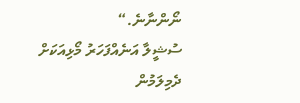ނޯންނާނެ.“
ސުޝީލާ އަނެއްފަހަރު މޯޅިއަކަށް ދެމިލަމުން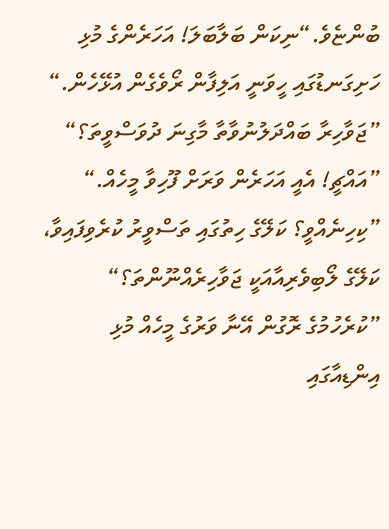ބުންޏެވެ.“ނިކަން ބަލާބަލަ! އަހަރެންގެ މުޅި ހަށިގަނޑުގައި ހީވަނީ އަލިފާން ރޯވެގެން އުޅޭހެން.“
”ޖަވާހިރާ ބައްދަލުނުވާތާ މާގިނަ ދުވަސްވީތަ؟“
”އައްޗީ! އެއީ އަހަރެން ވަރަށް ފޫހިވާ މީހެއް.“
”ކިހިނެއްވީ؟ ކަލޭގެ ހިތުގައި ތަސްވީރު ކުރެވިފައިވާ، ކަލޭގެ ލޯބިވެރިއާއަކީ ޖަވާހިރެއްނޫންތަ؟“
”ކުރެހުމުގެ ރޮގުން އޭނާ ވަރުގެ މީހެއް މުޅި އިންޑިއާގައި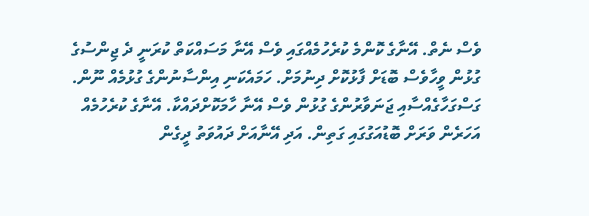ވެސް ނެތް. އޭނާގެ ކޮންމެ ކުރެހުމެއްގައި ވެސް އޭނާ މަސައްކަތް ކުރަނީ ދެ ޖިންސުގެ ގުޅުން ވީހާވެސް ބޮޑަށް ފާޅުކޮށް ދިނުމަށް. ހަމައެކަނި އިންސާނުންގެ ގުޅުމެއް ނޫން. ގަސްގަހާގެއްސާއި ޖަނަވާރުންގެ ގުޅުން ވެސް އޭނާ ހާމަކޮށްދައްކާ. އޭނާގެ ކުރެހުމެއް އަހަރެން ވަރަށް ބޮޑުއަގުގައި ގަތިން. އަދި އޭނާއަށް ދައުވަތު ދީގެން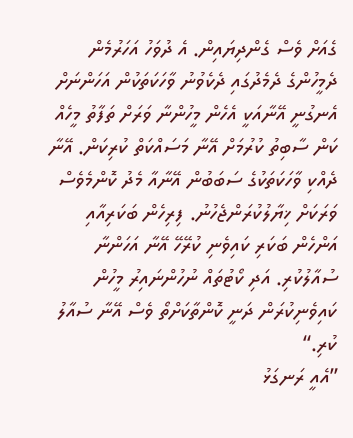ގެއަށް ވެސް ގެންދިޔައިން. އެ ދުވަހު އަހަރުމެން ދެމީހުންގެ ދެމެދުގައި ދެކެވުނު ވާހަކަތަކުން އަހަންނަށް އެނގުނީ އޭނާއަކީ އެހެން މީހުންނާ ވަރަށް ތަފާތު މީހެއް ކަން ސާބިތު ކުރުމަށް އޭނާ މަސައްކަތް ކުރިކަން. އޭނާ ދެއްކި ވާހަކަތަކުގެ ސަބަބުން އޭނާއާ މެދު ކޮންމެވެސް ވަރަކަށް ޚިޔާލުކުރަންޖެހުނު. ފިރިހެން ބަކަރިއާއި އަންހެން ބަކަރި ކައިވެނި ކުރޭހޭ އޭނާ އަހަންނާ ސުއާލުކުރި. އަދި ކޯޓުތައް ނުހުންނައިރު މީހުން ކައިވެނިކުރަން ދަނީ ކޮންތާކަށްތޯ ވެސް އޭނާ ސުއާލު ކުރި.“
”އެއީ ރަނގަޅު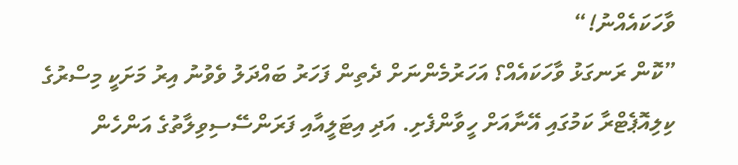ވާހަކައެއްނު!“
”ކޮން ރަނގަޅު ވާހަކައެއް؟ އަހަރުމެންނަށް ދެތިން ފަހަރު ބައްދަލު ވެވުނު އިރު މަށަކީ މިސްރުގެ ކިލިއޮޕެޓްރާ ކަމުގައި އޭނާއަށް ހީވާންފެށި. އަދި އިޓަލީއާއި ފަރަންސޭސިވިލާތުގެ އަންހެން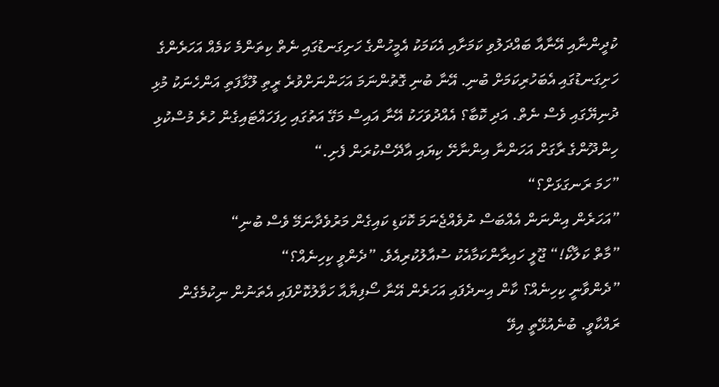ކުދީންނާއި އޭނާއާ ބައްދަލުވި ކަމަށާއި އެކަމަކު އެމީހުންގެ ހަށިގަނޑުގައި ނެތް ކިތަންމެ ކަމެއް އަހަރެންގެ ހަށިގަނޑުގައި އެބަހުރިކަމަށް ބުނި. އޭނާ ބުނި ގޮތުންނަމަ އަހަންނަށްވުރެ ރީތި ލޫޅާފަތި އަންހެނަކު މުޅި ދުނިޔޭގައި ވެސް ނެތް. އަދި ކޮބާ؟ އެއްދުވަހަކު އޭނާ އައިސް މަގޭ އަތުގައި ހިފަހައްޓައިގެން ހުރެ މުސްކުޅި ހިންދޫންގެ ރާގަށް އަހަންނާ އިންނާށޭ ކިޔައި އާދޭސްކުރަން ފެށި.“
”ހަމަ ރަނގަޅަށް؟“
”އަހަރެން އިންނަން އެއްބަސް ނުވެއްޖެނަމަ ކޮކަޑި ކައިގެން މަރުވެދާނަމޭ ވެސް ބުނި“
”މާތް ކަލާކޯ!“ ޖޫލީ ހައިރާންކަމާއެކު ސުއާލުކުރިއެވެ. ”ދެންވީ ކިހިނެއް؟“
”ދެންވާނީ ކިހިނެއް؟ ކާން އިނދެފައި އަހަރެން އޭނާ ސޯފިޔާއާ ހަވާލުކޮށްފައި އެތަނުން ނިކުމެގެން ރައްކާވީ. ބުނެއުޅޭތީ އިވޭ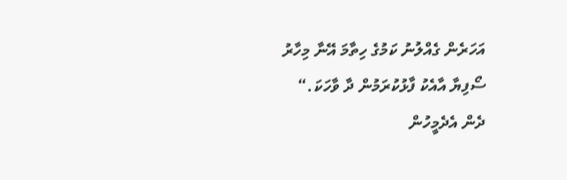އަހަރެން ގެއްލުނު ކަމުގެ ހިތާމަ އޭނާ މިހާރު ސޯފިޔާ އާއެކު ފާޅުކުރަމުން ދާ ވާހަކަ.“
ދެން އެދެމީހުން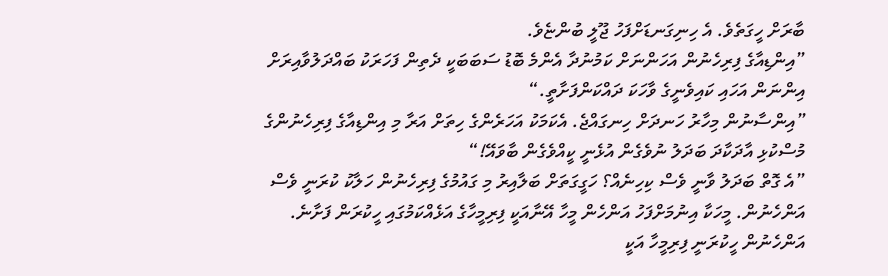ބާރަށް ހީގަތެވެ. އެ ހިނިގަނޑަށްފަހު ޖޫލީ ބުންޏެވެ.
”އިންޑިއާގެ ފިރިހެނުން އަހަންނަށް ކަމުނުދާ އެންމެ ބޮޑު ސަބަބަކީ ދެތިން ފަހަރަކު ބައްދަލުވާއިރަށް އިންނަން އަހައި ކައިވެނީގެ ވާހަކަ ދައްކަންފަށާތީ.“
”އިންސާނުން މިހާރު ހަނދަށް ހިނގައްޖެ. އެކަމަކު އަހަރެންގެ ހިތަށް އަރާ މި އިންޑިއާގެ ފިރިހެނުންގެ މުސްކުޅި އާދަކާދަ ބަދަލު ނުވެގެން އުޅެނީ ކީއްވެގެން ބާވައޭ!“
”އެ ގޮތް ބަދަލު ވާނީ ވެސް ކިހިނެއް؟ ހަގީގަތަށް ބަލާއިރު މި ގައުމުގެ ފިރިހެނުން ހަލާކު ކުރަނީ ވެސް އަންހެނުން. މީހަކާ އިނުމަށްފަހު އަންހެން މީހާ އޭނާއަކީ ފިރިމީހާގެ އަޅެއްކަމުގައި ހީކުރަން ފަށާނެ. އަންހެނުން ހީކުރަނީ ފިރިމީހާ އަކީ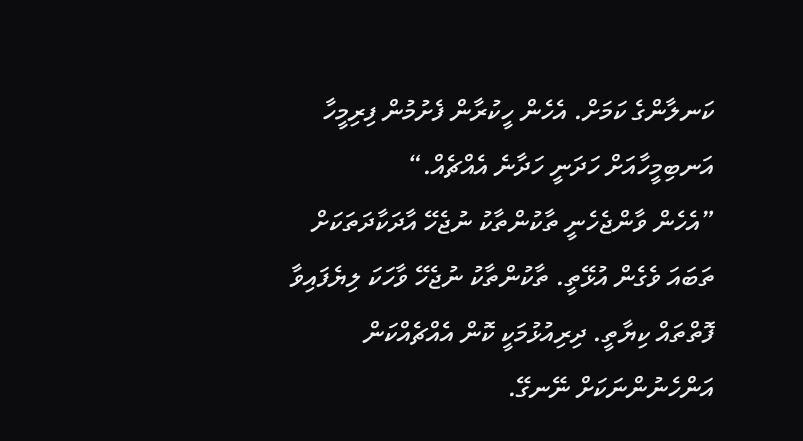ކަނލާންގެ ކަމަށް. އެހެން ހީކުރާން ފެށުމުން ފިރިމީހާ އަނބިމީހާއަށް ހަދަނީ ހަދާނެ އެއްޗެއް.“
”އެހެން ވާންޖެހެނީ ތާކުންތާކު ނުޖެހޭ އާދަކާދަތަކަށް ތަބައަ ވެގެން އުޅޭތީ. ތާކުންތާކު ނުޖެހޭ ވާހަކަ ލިޔެފައިވާ ފޮތްތައް ކިޔާތީ. ދިރިއުޅުމަކީ ކޮން އެއްޗެއްކަން އަންހެނުންނަކަށް ނޭނގޭ.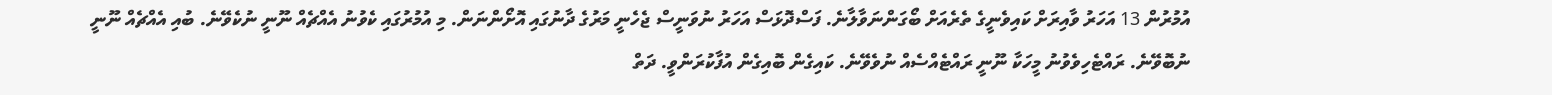އުމުރުން 13 އަހަރު ވާއިރަށް ކައިވެނީގެ ތެރެއަށް ބޯގަންނަވާލާނެ. ފަސްދޮޅަސް އަހަރު ނުވަނީސް ޖެހެނީ މަރުގެ ދާނުގައި އޮށޯންނަން. މި އުމުރުގައި ކެވުނު އެއްޗެއް ނޫނީ ނުކެވޭނެ. ބުއި އެއްޗެއް ނޫނީ ނުބޮވޭނެ. ރައްޓެހިވެވުނު މީހަކާ ނޫނީ ރައްޓެއްސެއް ނުވެވޭނެ. ކައިގެން ބޮއިގެން އުފާކުރަންވީ. ދަތް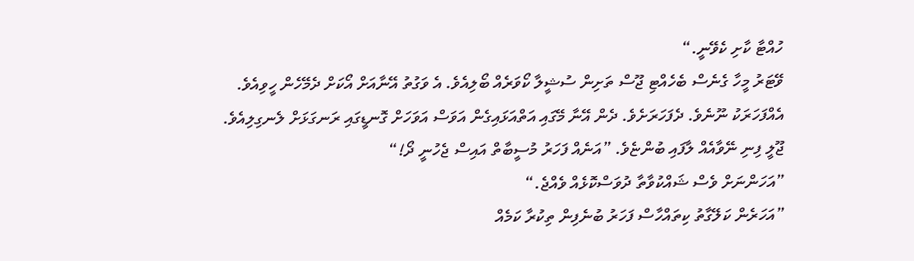ހުއްޓާ ކާށި ކެވޭނީ.“
ވޭޓަރު މީހާ ގެނެސް ބެހެއްޓި ޖޫސް ތަށިން ސުޝީލާ ކޯވަރެއް ބޯލިއެވެ. އެ ވަގުތު އޭނާއަށް އޯކަށް ދެމޭހެން ހީވިއެވެ. އެއްފަހަރަކު ނޫނެވެ. ދެފަހަރަށެވެ. ދެން އޭނާ މޭގައި އަތްއަޅައިގެން އަވަސް އަވަހަށް ގޮނޑީގައި ރަނގަޅަށް ލެނގިލިއެވެ.
ޖޫލީ ފިނި ނޭވާއެއް ލާފައި ބުންޏެވެ. ”އަނެއް ފަހަރު މުސީބާތް އައިސް ޖެހުނީ ދޯ!“
”އަހަންނަށް ވެސް ޝައްކުވާތާ ދުވަސްކޮޅެއް ވެއްޖެ.“
”އަހަރެން ކަލޭގާތު ކިތައްހާސް ފަހަރު ބުނެފިން ތިކުރާ ކަމެއް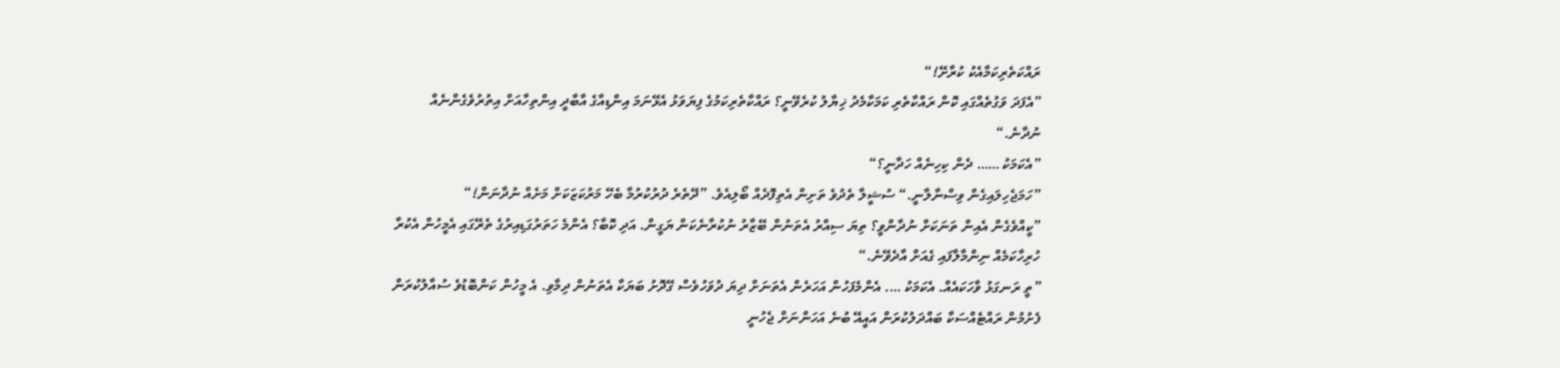ރައްކަތެރިކަމާއެކު ކުރާށޭ!“
”އެފަދަ ވަގުތެއްގައި ކޮން ރައްކާތެރި ކަމަކާމެދު ޚިޔާލު ކުރެވޭނީ؟ ރައްކާތެރިކަމުގެ ފިޔަވަޅު އެޅޭނަމަ އިންޑިއާގެ އާބާދީ އިންތިހާއަށް އިތުރުވެގެންނެއް ނުދާނެ.“
”އެކަމަކު …… ދެން ކިހިނެއް ހަދާނީ؟“
”ހަމަޖެހިލައިގެން ވިސްނާލާނީ.“ ސުޝީލާ ތެދުވެ ތަށިން އެތިފޮދެއް ބޯލިއެވެ. ”ދޭތެރެ ދުރުކުރުމާ ބެހޭ މަރުކަޒަކަށް މަށެއް ނުދާނަން!“
”ކީއްވެގެން އެއިން ތަނަކަށް ނުދާންވީ؟ ތިޔަ ސިއްރު އެތަނުން ބޭޒާރު ނުކުރާނެކަން ޔަގީން. އަދި ކޮބާ؟ އެންމެ ހަތަރުގަޑިއިރުގެ ތެރޭގައި އެމީހުން އެކުރާ ހުރިހާކަމެއް ނިންމާލާފައި ގެއަށް އާދެވޭނެ.“
”ތީ ރަނގަޅު ވާހަކައެއް. އެކަމަކު …. އެންމެފަހުން އަހަރެން އެތަނަށް ދިޔަ ދުވަހުވެސް ގޭދޮށު ބަޔަކާ އެތަނުން ދިމާވި. އެ މީހުން ކަންބޮޑުވެ ސުއާލުކުރަން ފެށުމުން ރައްޓެއްސަކާ ބައްދަލުކުރަން އައީއޭ ބުނެ އަހަންނަށް ޖެހުނީ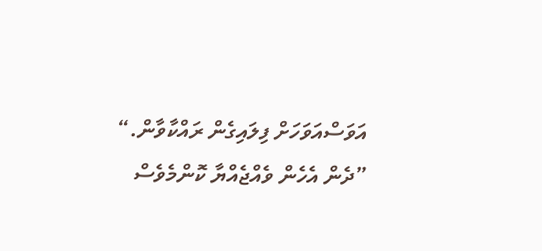އަވަސްއަވަހަށް ފިލައިގެން ރައްކާވާން.“
”ދެން އެހެން ވެއްޖެއްޔާ ކޮންމެވެސް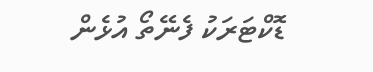ޑޮކްޓަރަކު ފެނޭތޯ އުޅެން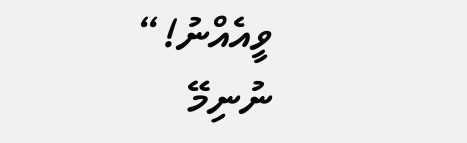ވީއެއްނު!“
ނުނިމޭ